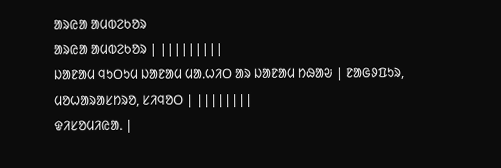ᱟᱨᱭᱟ ᱟᱢᱵᱮᱠᱚᱨ
ᱟᱨᱭᱟ ᱟᱢᱵᱮᱠᱚᱨ | |||||||||
ᱡᱟᱱᱟᱢ ᱧᱩᱛᱩᱢ ᱡᱟᱱᱟᱢ ᱢᱟᱹᱦᱤᱛ ᱟᱨ ᱡᱟᱱᱟᱢ ᱴᱷᱟᱶ | ᱱᱟᱜᱽᱯᱩᱨ, ᱢᱚᱦᱟᱨᱟᱥᱴᱨᱚ, ᱥᱤᱧᱚᱛ | ||||||||
ᱫᱤᱥᱚᱢᱤᱭᱟᱹ |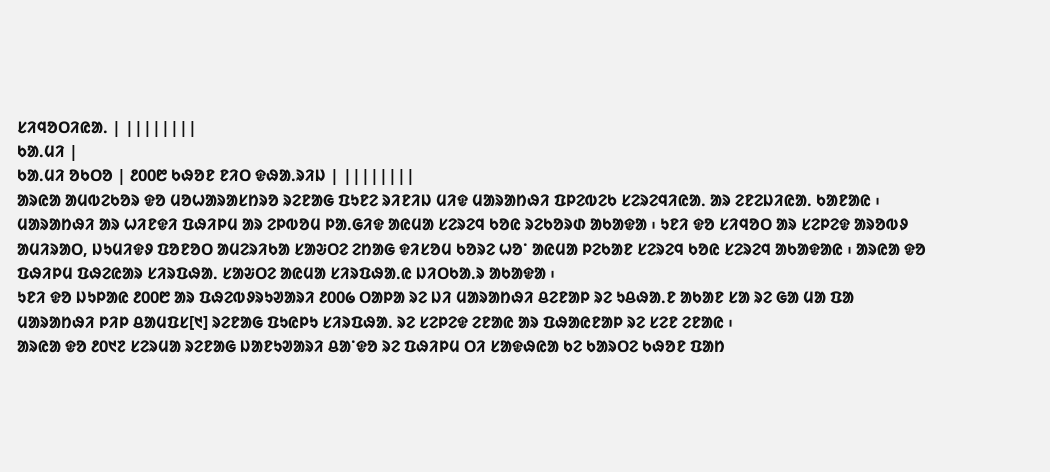ᱥᱤᱧᱚᱛᱤᱭᱟᱹ | ||||||||
ᱠᱟᱹᱢᱤ |
ᱠᱟᱹᱢᱤ ᱚᱠᱛᱚ | ᱒᱐᱐᱘ ᱠᱷᱚᱱ ᱱᱤᱛ ᱫᱷᱟᱹᱨᱤᱡ | ||||||||
ᱟᱨᱭᱟ ᱟᱢᱵᱮᱠᱚᱨ ᱫᱚ ᱢᱚᱦᱟᱨᱟᱥᱴᱨᱚ ᱨᱮᱱᱟᱜ ᱯᱩᱱᱮ ᱨᱤᱱᱤᱡ ᱢᱤᱫ ᱢᱟᱨᱟᱴᱷᱤ ᱯᱞᱮᱵᱮᱠ ᱥᱮᱨᱮᱧᱤᱭᱟᱹ ᱟᱨ ᱮᱱᱮᱡᱤᱭᱟᱹ ᱠᱟᱱᱟᱭ ᱾ ᱢᱟᱨᱟᱴᱷᱤ ᱟᱨ ᱦᱤᱱᱫᱤ ᱯᱷᱤᱞᱢ ᱟᱨ ᱮᱞᱵᱚᱢ ᱞᱟᱹᱜᱤᱫ ᱟᱭᱢᱟ ᱥᱮᱨᱮᱧ ᱠᱚᱭ ᱨᱮᱠᱚᱨᱰ ᱟᱠᱟᱫᱟ ᱾ ᱩᱱᱤ ᱫᱚ ᱥᱤᱧᱚᱛ ᱟᱨ ᱥᱮᱞᱮᱫ ᱟᱨᱚᱵᱽ ᱟᱢᱤᱨᱟᱛ, ᱡᱩᱢᱤᱫᱽ ᱯᱚᱱᱚᱛ ᱟᱢᱮᱨᱤᱠᱟ ᱥᱟᱶᱛᱮ ᱮᱴᱟᱜ ᱫᱤᱥᱚᱢ ᱠᱚᱨᱮ ᱦᱚᱸ ᱟᱭᱢᱟ ᱞᱮᱠᱟᱱ ᱥᱮᱨᱮᱧ ᱠᱚᱭ ᱥᱮᱨᱮᱧ ᱟᱠᱟᱫᱟᱭ ᱾ ᱟᱨᱭᱟ ᱫᱚ ᱯᱷᱤᱞᱢ ᱯᱷᱮᱭᱟᱨ ᱥᱤᱨᱯᱷᱟᱹ ᱥᱟᱶᱛᱮ ᱟᱭᱢᱟ ᱥᱤᱨᱯᱷᱟᱹᱭ ᱡᱤᱛᱠᱟᱹᱨ ᱟᱠᱟᱫᱟ ᱾
ᱩᱱᱤ ᱫᱚ ᱡᱩᱞᱟᱭ ᱒᱐᱐᱘ ᱟᱨ ᱯᱷᱮᱵᱽᱨᱩᱣᱟᱨᱤ ᱒᱐᱐᱙ ᱛᱟᱞᱟ ᱨᱮ ᱡᱤ ᱢᱟᱨᱟᱴᱷᱤ ᱪᱮᱱᱟᱞ ᱨᱮ ᱩᱪᱷᱟᱹᱱ ᱟᱠᱟᱱ ᱥᱟ ᱨᱮ ᱜᱟ ᱢᱟ ᱯᱟ ᱢᱟᱨᱟᱴᱷᱤ ᱞᱤᱞ ᱪᱟᱢᱯᱥ[᱑] ᱨᱮᱱᱟᱜ ᱯᱩᱭᱞᱩ ᱥᱤᱨᱯᱷᱟᱹ ᱨᱮ ᱥᱮᱞᱮᱫ ᱮᱱᱟᱭ ᱟᱨ ᱯᱷᱟᱭᱱᱟᱞ ᱨᱮ ᱥᱮᱱ ᱮᱱᱟᱭ ᱾
ᱟᱨᱭᱟ ᱫᱚ ᱒᱐᱑᱗ ᱥᱮᱨᱢᱟ ᱨᱮᱱᱟᱜ ᱡᱟᱱᱩᱣᱟᱨᱤ ᱪᱟᱸᱫᱚ ᱨᱮ ᱯᱷᱤᱞᱢ ᱛᱤ ᱥᱟᱫᱷᱭᱟ ᱠᱮ ᱠᱟᱨᱛᱮ ᱠᱷᱚᱱ ᱯᱟᱴ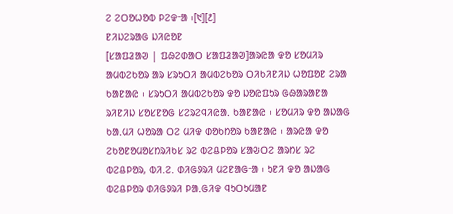ᱮ ᱮᱛᱚᱦᱚᱵ ᱞᱮᱫᱼᱟ ᱾[᱑][᱒]
ᱱᱤᱡᱮᱨᱟᱜ ᱡᱤᱭᱚᱱ
[ᱥᱟᱯᱲᱟᱣ | ᱯᱷᱮᱰᱟᱛ ᱥᱟᱯᱲᱟᱣ]ᱟᱨᱭᱟ ᱫᱚ ᱥᱚᱢᱤᱨ ᱟᱢᱵᱮᱠᱚᱨ ᱟᱨ ᱥᱨᱩᱛᱤ ᱟᱢᱵᱮᱠᱚᱨ ᱛᱤᱠᱤᱱᱤᱡ ᱦᱚᱯᱚᱱ ᱮᱨᱟ ᱠᱟᱱᱟᱭ ᱾ ᱥᱨᱩᱛᱤ ᱟᱢᱵᱮᱠᱚᱨ ᱫᱚ ᱡᱚᱭᱯᱩᱨ ᱜᱷᱟᱨᱟᱱᱟ ᱨᱤᱱᱤᱡ ᱥᱚᱥᱱᱚᱜ ᱥᱮᱨᱮᱧᱤᱭᱟᱹ ᱠᱟᱱᱟᱭ ᱾ ᱥᱚᱢᱤᱨ ᱫᱚ ᱟᱡᱟᱜ ᱠᱟᱹᱢᱤ ᱦᱚᱨᱟ ᱛᱮ ᱢᱤᱫ ᱰᱚᱠᱴᱚᱨ ᱠᱟᱱᱟᱭ ᱾ ᱟᱨᱭᱟ ᱫᱚ ᱮᱠᱚᱱᱚᱢᱚᱥᱴᱨᱤᱠᱥ ᱨᱮ ᱵᱮᱪᱞᱚᱨ ᱥᱟᱶᱛᱮ ᱟᱨᱴᱥ ᱨᱮ ᱵᱮᱪᱞᱚᱨ, ᱵᱤ.ᱮ. ᱰᱤᱜᱽᱨᱤ ᱢᱮᱱᱟᱜᱼᱟ ᱾ ᱩᱱᱤ ᱫᱚ ᱟᱡᱟᱜ ᱵᱮᱪᱞᱚᱨ ᱰᱤᱜᱽᱨᱤ ᱞᱟᱹᱜᱤᱫ ᱧᱩᱛᱩᱢᱟᱱ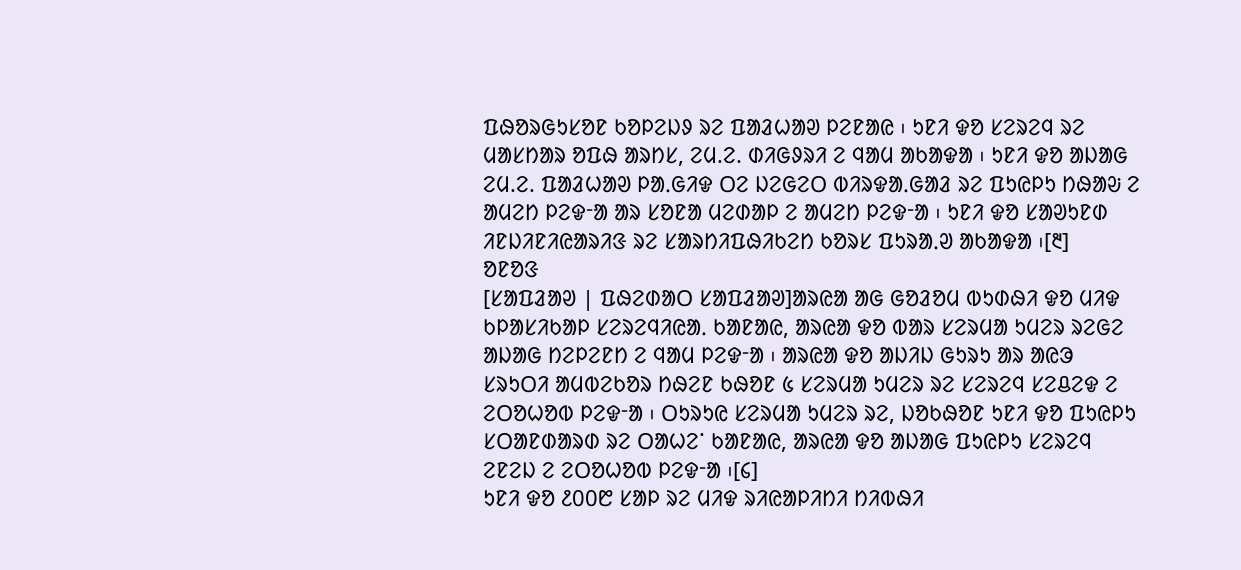ᱯᱷᱚᱨᱜᱩᱥᱚᱱ ᱠᱚᱞᱮᱡᱽ ᱨᱮ ᱯᱟᱲᱦᱟᱣ ᱞᱮᱱᱟᱭ ᱾ ᱩᱱᱤ ᱫᱚ ᱥᱮᱨᱮᱧ ᱨᱮ ᱢᱟᱥᱴᱟᱨ ᱚᱯᱷ ᱟᱨᱴᱥ, ᱮᱢ.ᱮ. ᱰᱤᱜᱽᱨᱤ ᱮ ᱧᱟᱢ ᱟᱠᱟᱫᱟ ᱾ ᱩᱱᱤ ᱫᱚ ᱟᱡᱟᱜ ᱮᱢ.ᱮ. ᱯᱟᱲᱦᱟᱣ ᱞᱟᱹᱜᱤᱫ ᱛᱮ ᱡᱮᱜᱮᱛ ᱵᱤᱨᱫᱟᱹᱜᱟᱲ ᱨᱮ ᱯᱩᱭᱞᱩ ᱴᱷᱟᱶ ᱮ ᱟᱢᱮᱴ ᱞᱮᱫᱼᱟ ᱟᱨ ᱥᱚᱱᱟ ᱢᱮᱰᱟᱞ ᱮ ᱟᱢᱮᱴ ᱞᱮᱫᱼᱟ ᱾ ᱩᱱᱤ ᱫᱚ ᱥᱟᱣᱩᱱᱰ ᱤᱱᱡᱤᱱᱤᱭᱟᱨᱤᱝ ᱨᱮ ᱥᱟᱨᱴᱤᱯᱷᱤᱠᱮᱴ ᱠᱚᱨᱥ ᱯᱩᱨᱟᱹᱣ ᱟᱠᱟᱫᱟ ᱾[᱓]
ᱚᱱᱚᱝ
[ᱥᱟᱯᱲᱟᱣ | ᱯᱷᱮᱰᱟᱛ ᱥᱟᱯᱲᱟᱣ]ᱟᱨᱭᱟ ᱟᱜ ᱜᱚᱲᱚᱢ ᱵᱩᱰᱷᱤ ᱫᱚ ᱢᱤᱫ ᱠᱞᱟᱥᱤᱠᱟᱞ ᱥᱮᱨᱮᱧᱤᱭᱟᱹ ᱠᱟᱱᱟᱭ, ᱟᱨᱭᱟ ᱫᱚ ᱵᱟᱨ ᱥᱮᱨᱢᱟ ᱩᱢᱮᱨ ᱨᱮᱜᱮ ᱟᱡᱟᱜ ᱴᱮᱞᱮᱱᱴ ᱮ ᱧᱟᱢ ᱞᱮᱫᱼᱟ ᱾ ᱟᱨᱭᱟ ᱫᱚ ᱟᱡᱤᱡ ᱜᱩᱨᱩ ᱟᱨ ᱟᱭᱳ ᱥᱨᱩᱛᱤ ᱟᱢᱵᱮᱠᱚᱨ ᱴᱷᱮᱱ ᱠᱷᱚᱱ ᱕ ᱥᱮᱨᱢᱟ ᱩᱢᱮᱨ ᱨᱮ ᱥᱮᱨᱮᱧ ᱥᱮᱪᱮᱫ ᱮ ᱮᱛᱚᱦᱚᱵ ᱞᱮᱫᱼᱟ ᱾ ᱛᱩᱨᱩᱭ ᱥᱮᱨᱢᱟ ᱩᱢᱮᱨ ᱨᱮ, ᱡᱚᱠᱷᱚᱱ ᱩᱱᱤ ᱫᱚ ᱯᱩᱭᱞᱩ ᱥᱛᱟᱱᱰᱟᱨᱰ ᱨᱮ ᱛᱟᱦᱮᱸ ᱠᱟᱱᱟᱭ, ᱟᱨᱭᱟ ᱫᱚ ᱟᱡᱟᱜ ᱯᱩᱭᱞᱩ ᱥᱮᱨᱮᱧ ᱮᱱᱮᱡ ᱮ ᱮᱛᱚᱦᱚᱵ ᱞᱮᱫᱼᱟ ᱾[᱔]
ᱩᱱᱤ ᱫᱚ ᱒᱐᱐᱘ ᱥᱟᱞ ᱨᱮ ᱢᱤᱫ ᱨᱤᱭᱟᱞᱤᱴᱤ ᱴᱤᱵᱷᱤ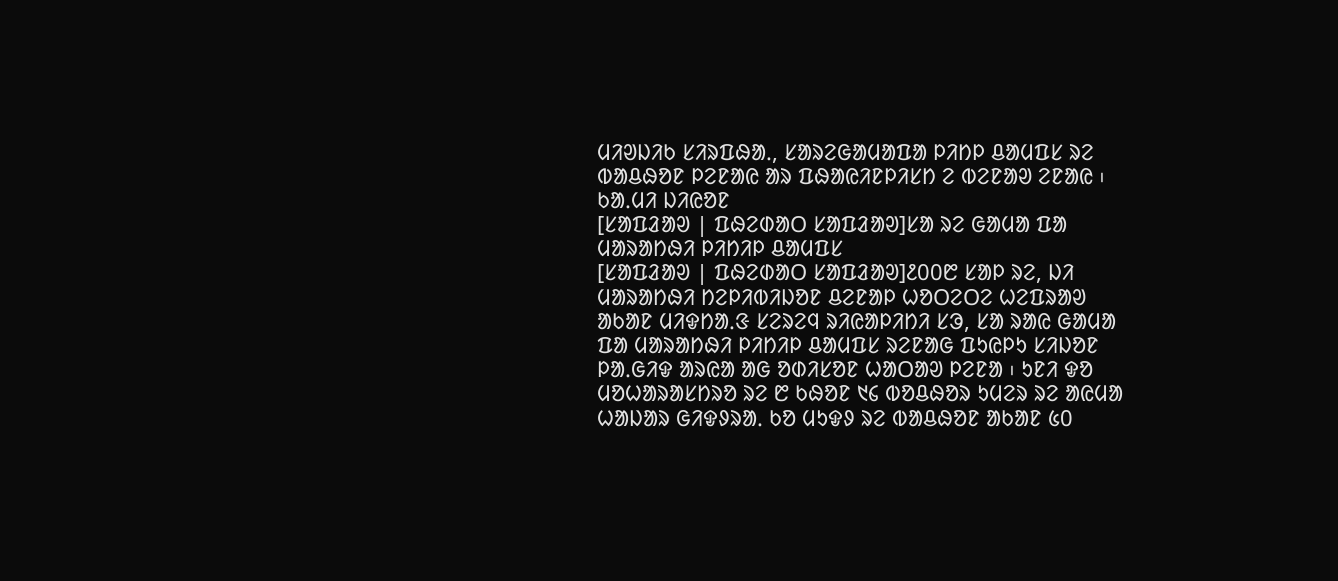ᱢᱤᱣᱡᱤᱠ ᱥᱤᱨᱯᱷᱟᱹ, ᱥᱟᱨᱮᱜᱟᱢᱟᱯᱟ ᱞᱤᱴᱞ ᱪᱟᱢᱯᱥ ᱨᱮ ᱵᱟᱪᱷᱚᱱ ᱞᱮᱱᱟᱭ ᱟᱨ ᱯᱷᱟᱭᱤᱱᱞᱤᱥᱴ ᱮ ᱵᱮᱱᱟᱣ ᱮᱱᱟᱭ ᱾
ᱠᱟᱹᱢᱤ ᱡᱤᱭᱚᱱ
[ᱥᱟᱯᱲᱟᱣ | ᱯᱷᱮᱰᱟᱛ ᱥᱟᱯᱲᱟᱣ]ᱥᱟ ᱨᱮ ᱜᱟᱢᱟ ᱯᱟ ᱢᱟᱨᱟᱴᱷᱤ ᱞᱤᱴᱤᱞ ᱪᱟᱢᱯᱥ
[ᱥᱟᱯᱲᱟᱣ | ᱯᱷᱮᱰᱟᱛ ᱥᱟᱯᱲᱟᱣ]᱒᱐᱐᱘ ᱥᱟᱞ ᱨᱮ, ᱡᱤ ᱢᱟᱨᱟᱴᱷᱤ ᱴᱮᱞᱤᱵᱤᱡᱚᱱ ᱪᱮᱱᱟᱞ ᱦᱚᱛᱮᱛᱮ ᱦᱮᱯᱨᱟᱣ ᱟᱠᱟᱱ ᱢᱤᱫᱴᱟᱹᱝ ᱥᱮᱨᱮᱧ ᱨᱤᱭᱟᱞᱤᱴᱤ ᱥᱳ, ᱥᱟ ᱨᱟᱭ ᱜᱟᱢᱟ ᱯᱟ ᱢᱟᱨᱟᱴᱷᱤ ᱞᱤᱴᱤᱞ ᱪᱟᱢᱯᱥ ᱨᱮᱱᱟᱜ ᱯᱩᱭᱞᱩ ᱥᱤᱡᱚᱱ ᱞᱟᱹᱜᱤᱫ ᱟᱨᱭᱟ ᱟᱜ ᱚᱰᱤᱥᱚᱱ ᱦᱟᱛᱟᱣ ᱞᱮᱱᱟ ᱾ ᱩᱱᱤ ᱫᱚ ᱢᱚᱦᱟᱨᱟᱥᱴᱨᱚ ᱨᱮ ᱘ ᱠᱷᱚᱱ ᱑᱔ ᱵᱚᱪᱷᱚᱨ ᱩᱢᱮᱨ ᱨᱮ ᱟᱭᱢᱟ ᱦᱟᱡᱟᱨ ᱜᱤᱫᱽᱨᱟᱹ ᱠᱚ ᱢᱩᱫᱽ ᱨᱮ ᱵᱟᱪᱷᱚᱱ ᱟᱠᱟᱱ ᱕᱐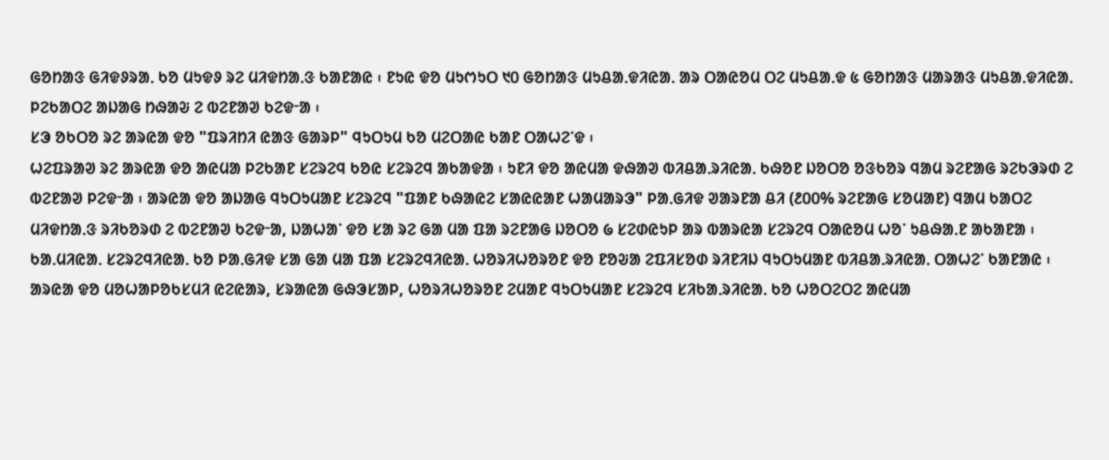ᱜᱚᱴᱟᱝ ᱜᱤᱫᱽᱨᱟᱹ ᱠᱚ ᱢᱩᱫᱽ ᱨᱮ ᱢᱤᱫᱴᱟᱹᱝ ᱠᱟᱱᱟᱭ ᱾ ᱱᱩᱭ ᱫᱚ ᱢᱩᱬᱩᱛ ᱑᱐ ᱜᱚᱴᱟᱝ ᱢᱩᱪᱟᱹᱫᱤᱭᱟᱹ ᱟᱨ ᱛᱟᱭᱚᱢ ᱛᱮ ᱢᱩᱪᱟᱹᱫ ᱕ ᱜᱚᱴᱟᱝ ᱢᱟᱨᱟᱝ ᱢᱩᱪᱟᱹᱫᱤᱭᱟᱹ ᱞᱮᱠᱟᱛᱮ ᱟᱡᱟᱜ ᱴᱷᱟᱶ ᱮ ᱵᱮᱱᱟᱣ ᱠᱮᱫᱼᱟ ᱾
ᱥᱳ ᱚᱠᱛᱚ ᱨᱮ ᱟᱨᱭᱟ ᱫᱚ "ᱯᱨᱤᱴᱤ ᱭᱟᱝ ᱜᱟᱨᱞ" ᱧᱩᱛᱩᱢ ᱠᱚ ᱢᱮᱛᱟᱭ ᱠᱟᱱ ᱛᱟᱦᱮᱸᱫ ᱾
ᱦᱮᱯᱨᱟᱣ ᱨᱮ ᱟᱨᱭᱟ ᱫᱚ ᱟᱭᱢᱟ ᱞᱮᱠᱟᱱ ᱥᱮᱨᱮᱧ ᱠᱚᱭ ᱥᱮᱨᱮᱧ ᱟᱠᱟᱫᱟ ᱾ ᱩᱱᱤ ᱫᱚ ᱟᱭᱢᱟ ᱫᱷᱟᱣ ᱵᱤᱪᱟᱹᱨᱤᱭᱟᱹ ᱠᱷᱚᱱ ᱡᱚᱛᱚ ᱚᱝᱠᱚᱨ ᱧᱟᱢ ᱨᱮᱱᱟᱜ ᱨᱮᱠᱳᱨᱰ ᱮ ᱵᱮᱱᱟᱣ ᱞᱮᱫᱼᱟ ᱾ ᱟᱨᱭᱟ ᱫᱚ ᱟᱡᱟᱜ ᱧᱩᱛᱩᱢᱟᱱ ᱥᱮᱨᱮᱧ "ᱯᱟᱱ ᱠᱷᱟᱭᱮ ᱥᱟᱭᱭᱟᱱ ᱦᱟᱢᱟᱨᱳ" ᱞᱟᱹᱜᱤᱫ ᱣᱟᱨᱱᱟ ᱪᱤ (᱒᱐᱐% ᱨᱮᱱᱟᱜ ᱥᱚᱢᱟᱱ) ᱧᱟᱢ ᱠᱟᱛᱮ ᱢᱤᱫᱴᱟᱹᱝ ᱨᱤᱠᱚᱨᱰ ᱮ ᱵᱮᱱᱟᱣ ᱠᱮᱫᱼᱟ, ᱡᱟᱦᱟᱸ ᱫᱚ ᱥᱟ ᱨᱮ ᱜᱟ ᱢᱟ ᱯᱟ ᱨᱮᱱᱟᱜ ᱡᱚᱛᱚ ᱙ ᱥᱮᱰᱭᱩᱞ ᱟᱨ ᱵᱟᱨᱭᱟ ᱥᱮᱨᱮᱧ ᱛᱟᱭᱚᱢ ᱦᱚᱸ ᱩᱪᱷᱟᱹᱱ ᱟᱠᱟᱱᱟ ᱾ ᱠᱟᱹᱢᱤᱭᱟᱹ ᱥᱮᱨᱮᱧᱤᱭᱟᱹ ᱠᱚ ᱞᱟᱹᱜᱤᱫ ᱥᱟ ᱜᱟ ᱢᱟ ᱯᱟ ᱥᱮᱨᱮᱧᱤᱭᱟᱹ ᱦᱚᱨᱤᱦᱚᱨᱚᱱ ᱫᱚ ᱱᱚᱶᱟ ᱮᱯᱤᱥᱚᱰ ᱨᱤᱱᱤᱡ ᱧᱩᱛᱩᱢᱟᱱ ᱵᱤᱪᱟᱹᱨᱤᱭᱟᱹ ᱛᱟᱦᱮᱸ ᱠᱟᱱᱟᱭ ᱾
ᱟᱨᱭᱟ ᱫᱚ ᱢᱚᱦᱟᱞᱚᱠᱥᱢᱤ ᱭᱮᱭᱟᱨ, ᱥᱨᱟᱭᱟ ᱜᱷᱳᱥᱟᱞ, ᱦᱚᱨᱤᱦᱚᱨᱚᱱ ᱮᱢᱟᱱ ᱧᱩᱛᱩᱢᱟᱱ ᱥᱮᱨᱮᱧ ᱥᱤᱠᱟᱹᱨᱤᱭᱟᱹ ᱠᱚ ᱦᱚᱛᱮᱛᱮ ᱟᱭᱢᱟ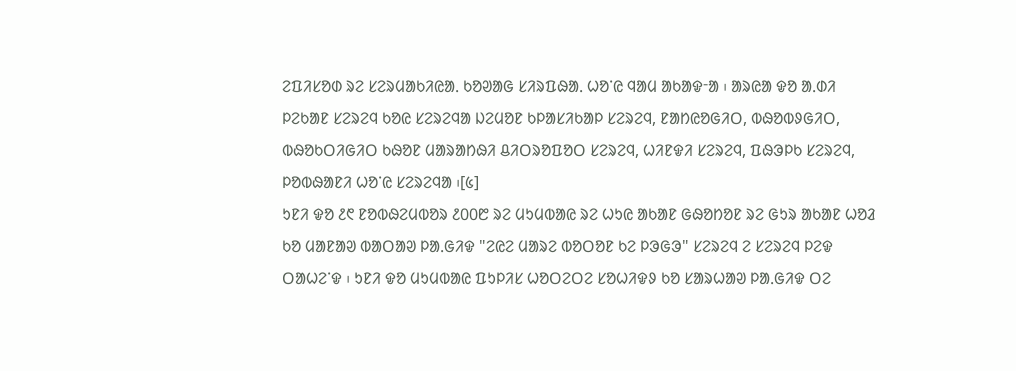ᱮᱯᱤᱥᱚᱰ ᱨᱮ ᱥᱮᱨᱢᱟᱠᱤᱭᱟᱹ ᱠᱚᱣᱟᱜ ᱥᱤᱨᱯᱷᱟᱹ ᱦᱚᱸᱭ ᱧᱟᱢ ᱟᱠᱟᱫᱼᱟ ᱾ ᱟᱨᱭᱟ ᱫᱚ ᱟᱹᱰᱤ ᱞᱮᱠᱟᱱ ᱥᱮᱨᱮᱧ ᱠᱚᱭ ᱥᱮᱨᱮᱧᱟ ᱡᱮᱢᱚᱱ ᱠᱞᱟᱥᱤᱠᱟᱞ ᱥᱮᱨᱮᱧ, ᱱᱟᱴᱭᱚᱜᱤᱛ, ᱵᱷᱚᱵᱽᱜᱤᱛ, ᱵᱷᱚᱠᱛᱤᱜᱤᱛ ᱠᱷᱚᱱ ᱢᱟᱨᱟᱴᱷᱤ ᱪᱤᱛᱨᱚᱯᱚᱛ ᱥᱮᱨᱮᱧ, ᱦᱤᱱᱫᱤ ᱥᱮᱨᱮᱧ, ᱯᱷᱳᱞᱠ ᱥᱮᱨᱮᱧ, ᱞᱚᱵᱷᱟᱱᱤ ᱦᱚᱸᱭ ᱥᱮᱨᱮᱧᱟ ᱾[᱕]
ᱩᱱᱤ ᱫᱚ ᱒᱖ ᱱᱚᱵᱷᱮᱢᱵᱚᱨ ᱒᱐᱐᱘ ᱨᱮ ᱢᱩᱢᱵᱟᱭ ᱨᱮ ᱦᱩᱭ ᱟᱠᱟᱱ ᱜᱷᱚᱴᱚᱱ ᱨᱮ ᱜᱩᱨ ᱟᱠᱟᱱ ᱦᱚᱲ ᱠᱚ ᱢᱟᱱᱟᱣ ᱵᱟᱛᱟᱣ ᱞᱟᱹᱜᱤᱫ "ᱮᱭᱮ ᱢᱟᱨᱮ ᱵᱚᱛᱚᱱ ᱠᱮ ᱞᱳᱜᱳ" ᱥᱮᱨᱮᱧ ᱮ ᱥᱮᱨᱮᱧ ᱞᱮᱫ ᱛᱟᱦᱮᱸᱫ ᱾ ᱩᱱᱤ ᱫᱚ ᱢᱩᱢᱵᱟᱭ ᱯᱩᱞᱤᱥ ᱦᱚᱛᱮᱛᱮ ᱥᱚᱦᱤᱫᱽ ᱠᱚ ᱥᱟᱨᱦᱟᱣ ᱞᱟᱹᱜᱤᱫ ᱛᱮ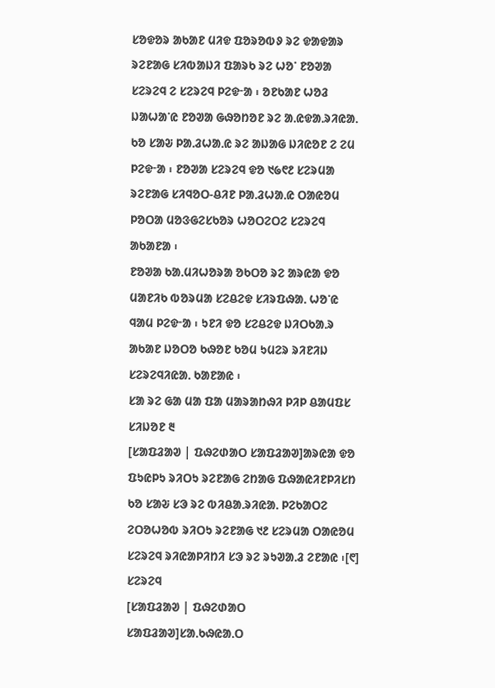ᱥᱚᱫᱚᱨ ᱟᱠᱟᱱ ᱢᱤᱫ ᱯᱚᱨᱚᱵᱽ ᱨᱮ ᱫᱟᱫᱟᱨ ᱨᱮᱱᱟᱜ ᱥᱤᱵᱟᱡᱤ ᱯᱟᱨᱠ ᱨᱮ ᱦᱚᱸ ᱱᱚᱣᱟ ᱥᱮᱨᱮᱧ ᱮ ᱥᱮᱨᱮᱧ ᱞᱮᱫᱼᱟ ᱾ ᱚᱱᱠᱟᱱ ᱦᱚᱲ ᱡᱟᱦᱟᱸᱭ ᱱᱚᱣᱟ ᱜᱷᱚᱴᱚᱱ ᱨᱮ ᱟᱹᱭᱫᱟᱹᱨᱤᱭᱟᱹ ᱠᱚ ᱥᱟᱶ ᱞᱟᱹᱲᱦᱟᱹᱭ ᱨᱮ ᱟᱡᱟᱜ ᱡᱤᱭᱚᱱ ᱮ ᱮᱢ ᱞᱮᱫᱼᱟ ᱾ ᱱᱚᱣᱟ ᱥᱮᱨᱮᱧ ᱫᱚ ᱑᱙᱖᱒ ᱥᱮᱨᱢᱟ ᱨᱮᱱᱟᱜ ᱥᱤᱧᱚᱛ-ᱪᱤᱱ ᱞᱟᱹᱲᱦᱟᱹᱭ ᱛᱟᱭᱚᱢ ᱞᱚᱛᱟ ᱢᱚᱝᱜᱮᱥᱠᱚᱨ ᱦᱚᱛᱮᱛᱮ ᱥᱮᱨᱮᱧ ᱟᱠᱟᱱᱟ ᱾
ᱱᱚᱣᱟ ᱠᱟᱹᱢᱤᱦᱚᱨᱟ ᱚᱠᱛᱚ ᱨᱮ ᱟᱨᱭᱟ ᱫᱚ ᱢᱟᱱᱤᱠ ᱵᱚᱨᱢᱟ ᱥᱮᱪᱮᱫ ᱥᱤᱨᱯᱷᱟᱹ ᱦᱚᱸᱭ ᱧᱟᱢ ᱞᱮᱫᱼᱟ ᱾ ᱩᱱᱤ ᱫᱚ ᱥᱮᱪᱮᱫ ᱡᱤᱛᱠᱟᱹᱨ ᱟᱠᱟᱱ ᱡᱚᱛᱚ ᱠᱷᱚᱱ ᱠᱚᱢ ᱩᱢᱮᱨ ᱨᱤᱱᱤᱡ ᱥᱮᱨᱮᱧᱤᱭᱟᱹ ᱠᱟᱱᱟᱭ ᱾
ᱥᱟ ᱨᱮ ᱜᱟ ᱢᱟ ᱯᱟ ᱢᱟᱨᱟᱴᱷᱤ ᱞᱤᱞ ᱪᱟᱢᱯᱥ ᱥᱤᱡᱚᱱ ᱓
[ᱥᱟᱯᱲᱟᱣ | ᱯᱷᱮᱰᱟᱛ ᱥᱟᱯᱲᱟᱣ]ᱟᱨᱭᱟ ᱫᱚ ᱯᱩᱭᱞᱩ ᱨᱤᱛᱩ ᱨᱮᱱᱟᱜ ᱮᱴᱟᱜ ᱯᱷᱟᱭᱤᱱᱞᱤᱥᱴ ᱠᱚ ᱥᱟᱶ ᱥᱳ ᱨᱮ ᱵᱤᱪᱟᱹᱨᱤᱭᱟᱹ ᱞᱮᱠᱟᱛᱮ ᱮᱛᱚᱦᱚᱵ ᱨᱤᱛᱩ ᱨᱮᱱᱟᱜ ᱑᱒ ᱥᱮᱨᱢᱟ ᱛᱟᱭᱚᱢ ᱥᱮᱨᱮᱧ ᱨᱤᱭᱟᱞᱤᱴᱤ ᱥᱳ ᱨᱮ ᱨᱩᱣᱟᱹᱲ ᱮᱱᱟᱭ ᱾[᱖]
ᱥᱮᱨᱮᱧ
[ᱥᱟᱯᱲᱟᱣ | ᱯᱷᱮᱰᱟᱛ ᱥᱟᱯᱲᱟᱣ]ᱥᱟᱹᱠᱷᱭᱟᱹᱛ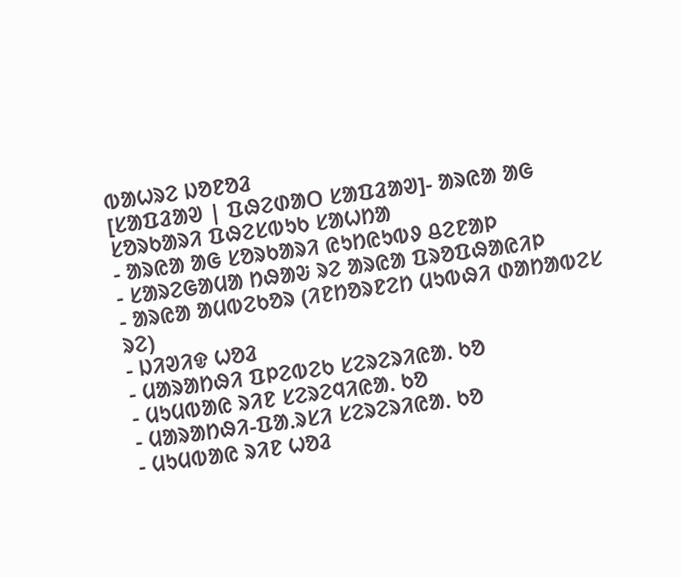ᱵᱟᱦᱨᱮ ᱡᱚᱱᱚᱲ
[ᱥᱟᱯᱲᱟᱣ | ᱯᱷᱮᱰᱟᱛ ᱥᱟᱯᱲᱟᱣ]- ᱟᱨᱭᱟ ᱟᱜ ᱥᱚᱨᱠᱟᱨᱤ ᱯᱷᱮᱥᱵᱩᱠ ᱥᱟᱦᱴᱟ
- ᱟᱨᱭᱟ ᱟᱜ ᱥᱚᱨᱠᱟᱨᱤ ᱭᱩᱴᱭᱩᱵᱽ ᱪᱮᱱᱟᱞ
- ᱥᱟᱨᱮᱜᱟᱢᱟ ᱴᱷᱟᱶ ᱨᱮ ᱟᱨᱭᱟ ᱯᱨᱚᱯᱷᱟᱭᱤᱞ
- ᱟᱨᱭᱟ ᱟᱢᱵᱮᱠᱚᱨ (ᱤᱱᱴᱚᱨᱱᱮᱴ ᱢᱩᱵᱷᱤ ᱰᱟᱴᱟᱵᱮᱥ ᱨᱮ)
- ᱡᱤᱣᱤᱫ ᱦᱚᱲ
- ᱢᱟᱨᱟᱴᱷᱤ ᱯᱞᱮᱵᱮᱠ ᱥᱮᱨᱮᱨᱤᱭᱟᱹ ᱠᱚ
- ᱢᱩᱢᱵᱟᱭ ᱨᱤᱱ ᱥᱮᱨᱮᱧᱤᱭᱟᱹ ᱠᱚ
- ᱢᱟᱨᱟᱴᱷᱤ-ᱯᱟᱹᱨᱥᱤ ᱥᱮᱨᱮᱨᱤᱭᱟᱹ ᱠᱚ
- ᱢᱩᱢᱵᱟᱭ ᱨᱤᱱ ᱦᱚᱲ